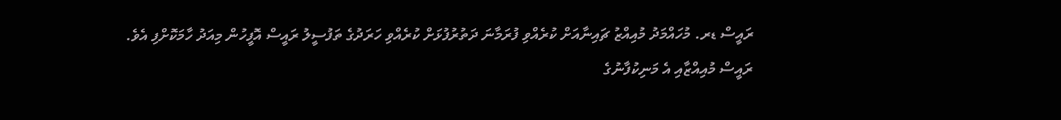ރައީސް ޑރ. މުހައްމަދު މުއިއްޒު ޗައިނާއަށް ކުރެއްވި ފުރަމާނަ ދަތުރުފުޅަށް ކުރެއްވި ހަރަދުގެ ތަފުސީލު ރައީސް އޮފީހުން މިއަދު ހާމަކޮށްފި އެވެ.
ރައީސް މުއިއްޒާއި އެ މަނިކުފާނުގެ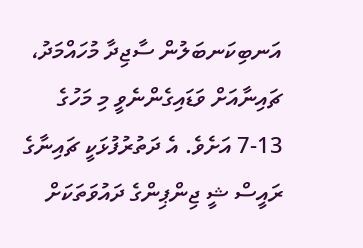އަނބިކަނބަލުން ސާޖިދާ މުހައްމަދު، ޗައިނާއަށް ވަޑައިގެންނެވީ މި މަހުގެ 13-7 އަށެވެ. އެ ދަތުރުފުޅަކީ ޗައިނާގެ ރައީސް ޝީ ޖިންޕިންގެ ދައުވަތަކަށް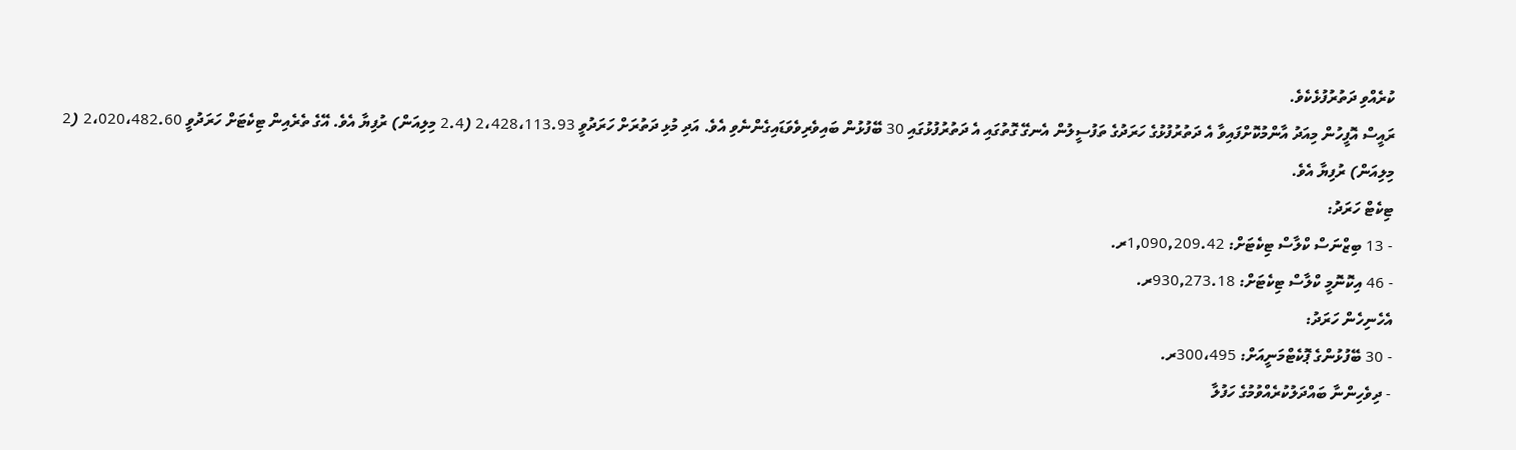ކުރެއްވި ދަތުރުފުޅެކެވެ.
ރައީސް އޮފީހުން މިއަދު އާންމުކޮށްފައިވާ އެ ދަތުރުފުޅުގެ ހަރަދުގެ ތަފުސީލުން އެނގޭ ގޮތުގައި އެ ދަތުރުފުޅުގައި 30 ބޭފުޅުން ބައިވެރިވެވަޑައިގެންނެވި އެވެ. އަދި މުޅި ދަތުރަށް ހަރަދުވީ 2،428،113.93 (2.4 މިލިއަން) ރުފިޔާ އެވެ. އޭގެ ތެރެއިން ޓިކެޓަށް ހަރަދުވީ 2،020،482.60 (2 މިލިއަން) ރުފިޔާ އެވެ.
ޓިކެޓް ހަރަދު:
- 13 ބިޒްނަސް ކްލާސް ޓިކެޓަށް: 1,090,209.42ރ.
- 46 އިކޮނޮމީ ކްލާސް ޓިކެޓަށް: 930,273.18ރ.
އެހެނިހެން ހަރަދު:
- 30 ބޭފުޅުންގެ ޕޮކެޓްމަނީއަށް: 300،495ރ.
- ދިވެހިންނާ ބައްދަލުކުރެއްވުމުގެ ހަފުލާ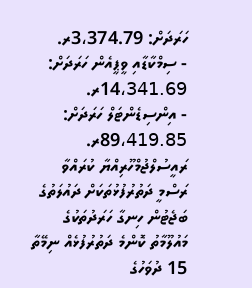ހަރަދަށް: 3،374.79ރ.
- ސިމްކާޑާއި ވީޕީއެން ހަރަދަށް: 14،341.69ރ.
- އިންސިޑެންޓަލް ހަރަދަށް: 89،419.85ރ.
ރައީސުލްޖުމްހޫރިއްޔާ ކުރައްވާ ރަސްމީ ދަތުރުފުޅުތަކަށް ދައުލަތުގެ ބަޖެޓުން ހިނގާ ހަރަދުތަކުގެ މައުލޫމާތު ކޮންމެ ދަތުރުފުޅެއް ނިމޭތާ 15 ދުވަހުގެ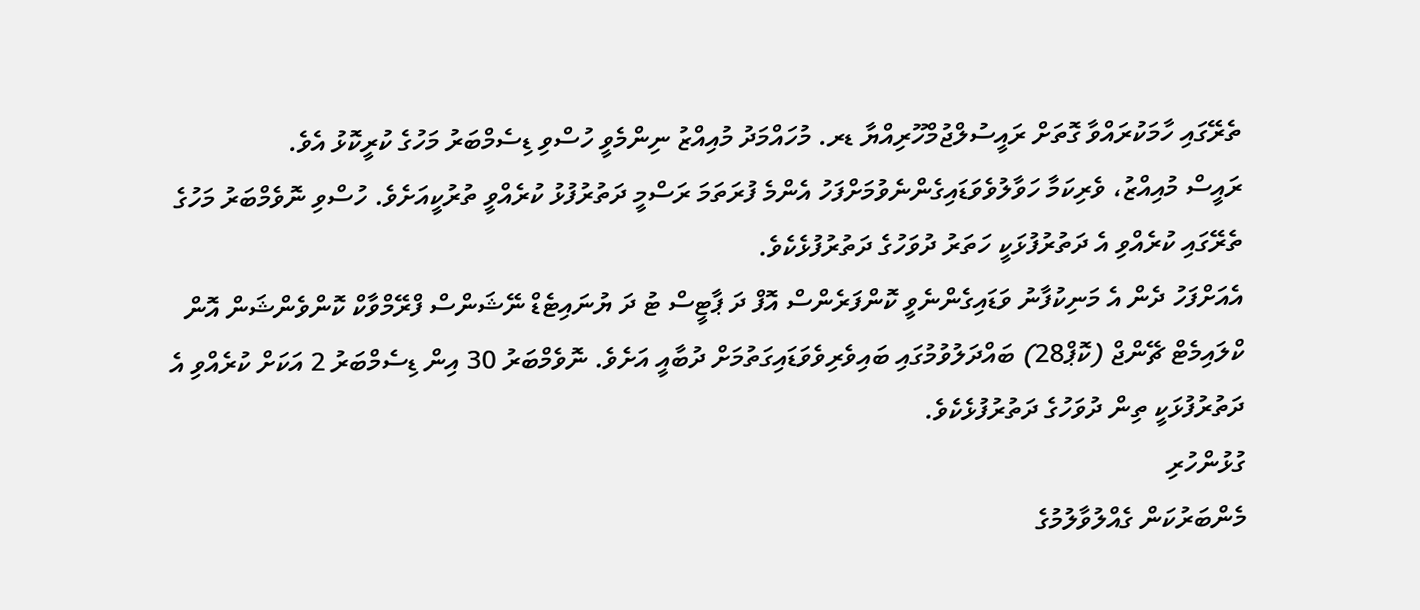ތެރޭގައި ހާމަކުރައްވާ ގޮތަށް ރައީސުލްޖުމްހޫރިއްޔާ ޑރ. މުހައްމަދު މުއިއްޒު ނިންމެވީ ހުސްވި ޑިސެމްބަރު މަހުގެ ކުރީކޮޅު އެވެ.
ރައީސް މުއިއްޒު، ވެރިކަމާ ހަވާލުވެވަޑައިގެންނެވުމަށްފަހު އެންމެ ފުރަތަމަ ރަސްމީ ދަތުރުފުޅު ކުރެއްވީ ތުރުކީއަށެވެ. ހުސްވި ނޮވެމްބަރު މަހުގެ ތެރޭގައި ކުރެއްވި އެ ދަތުރުފުޅަކީ ހަތަރު ދުވަހުގެ ދަތުރުފުޅެކެވެ.
އެއަށްފަހު ދެން އެ މަނިކުފާނު ވަޑައިގެންނެވީ ކޮންފަރެންސް އޮފް ދަ ޕާޓީސް ޓު ދަ ޔުނައިޓެޑް ނޭޝަންސް ފްރޭމްވާކް ކޮންވެންޝަން އޮން ކްލައިމެޓް ޗޭންޖް (ކޮޕް28) ބައްދަލުވުމުގައި ބައިވެރިވެވަޑައިގަތުމަށް ދުބާއީ އަށެވެ. ނޮވެމްބަރު 30 އިން ޑިސެމްބަރު 2 އަކަށް ކުރެއްވި އެ ދަތުރުފުޅަކީ ތިން ދުވަހުގެ ދަތުރުފުޅެކެވެ.
ގުޅުންހުރި
މެންބަރުކަން ގެއްލުވާލުމުގެ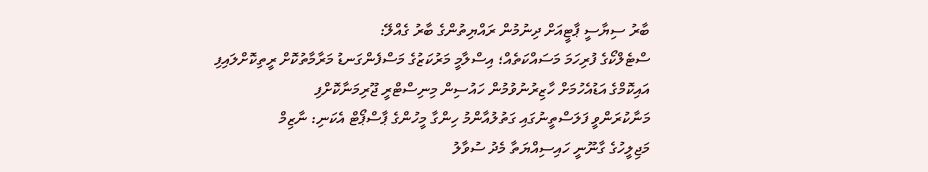ބާރު ސިޔާސީ ޕާޓީއަށް ދިނުމުން ރައްޔިތުންގެ ބާރު ގެއްލޭ:
ސްޓެލްކޯގެ ފުރިހަމަ މަސައްކަތެއް؛ އިސްލާމީ މަރުކަޒުގެ މަސްފެންގަނޑު މަރާމާތުކޮށް ރީތިކޮށްލައިފި
އައިކޮމްގެ އަޑުއެހުމަށް ހާޒިރުނުވުމުން ހައުސިން މިނިސްޓްރީ ޖޫރިމަނާކޮށްފި
މަނާކުރަންވީ ފަލަސްތީނުގައި ގަތުލުއާންމު ހިންގާ މީހުންގެ ޕާސްޕޯޓް އެކަނި: ނާޒިމް
މަޖިލީހުގެ ގާނޫނީ ހައިސިއްޔަތާ މެދު ސުވާލު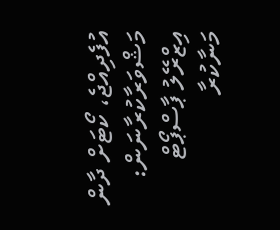އުފެދިއްޖެ، ކޯޓަށް ދާން މަޝްވަރާކުރާނަން:
އިޒްރޭލު ޕާސްޕޯޓް މަނާކުރާ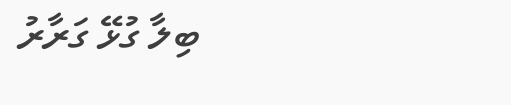ބިލާ ގުޅޭ ގަރާރު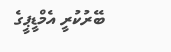ބޭރުކުރީ އެމްޑީޕީގެ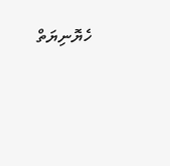ހެޔޮނިޔަތް